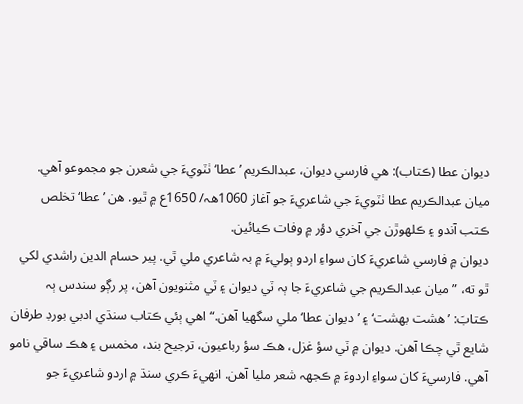ديوان عطا (ڪتاب): هي فارسي ديوان، عبدالڪريم ’عطا‘ ٺٽويءَ جي شعرن جو مجموعو آهي. ميان عبدالڪريم عطا ٺٽويءَ جي شاعريءَ جو آغاز 1060ھہ/ 1650ع ۾ ٿيو. هن ’عطا‘ تخلص ڪتب آندو ۽ ڪلهوڙن جي آخري دؤر ۾ وفات ڪيائين.
ديوان ۾ فارسي شاعريءَ کان سواءِ اردو ٻوليءَ ۾ بہ شاعري ملي ٿي. پير حسام الدين راشدي لکي ٿو ته، ”ميان عبدالڪريم جي شاعريءَ جا ٻہ ٽي ديوان ۽ ٽي مثنويون آهن، پر رڳو سندس ٻہ ڪتابَ: ’هشت بھشت‘ ۽ ’ديوان عطا‘ ملي سگهيا آهن.“ اهي ٻئي ڪتاب سنڌي ادبي بورڊ طرفان شايع ٿي چڪا آهن. ديوان ۾ ٽي سؤ غزل، هڪ سؤ رباعيون، ترجيح بند، مخمس ۽ هڪ ساقي نامو آهي. فارسيءَ کان سواءِ اردوءَ ۾ ڪجهہ شعر مليا آهن. انهيءَ ڪري سنڌ ۾ اردو شاعريءَ جو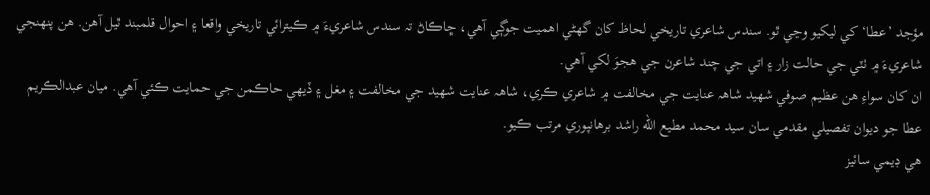مؤجد ’عطا‘ کي ليکيو وڃي ٿو. سندس شاعري تاريخي لحاظ کان گهڻي اهميت جوڳي آهي، ڇاڪاڻ تہ سندس شاعريءَ ۾ ڪيترائي تاريخي واقعا ۽ احوال قلمبند ٿيل آهن. هن پنھنجي شاعريءَ ۾ ٺٽي جي حالت زار ۽ اتي جي چند شاعرن جي هجوَ لکي آهي.
ان کان سواءِ هن عظيم صوفي شھيد شاھہ عنايت جي مخالفت ۾ شاعري ڪري، شاھہ عنايت شھيد جي مخالفت ۽ مغل ۽ ڏيهي حاڪمن جي حمايت ڪئي آهي. ميان عبدالڪريم عطا جو ديوان تفصيلي مقدمي سان سيد محمد مطيع الله راشد برهانپوري مرتب ڪيو.
هي ڊيمي سائيز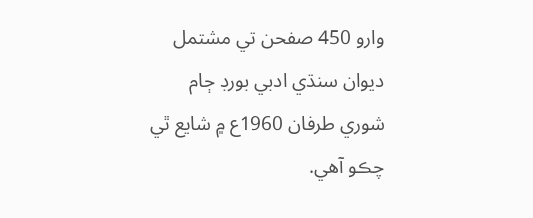وارو 450 صفحن تي مشتمل ديوان سنڌي ادبي بورڊ ڄام شوري طرفان 1960ع ۾ شايع ٿي چڪو آهي.